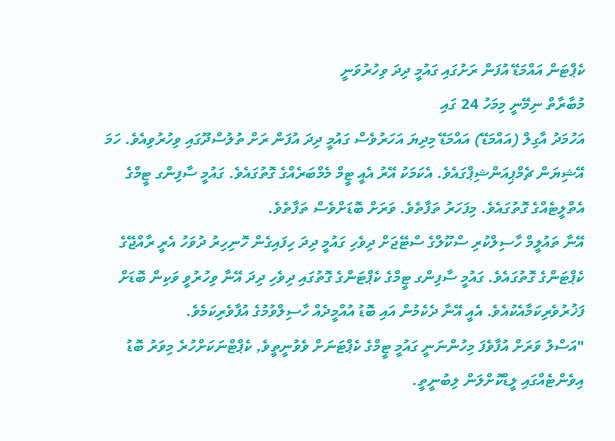ކެޕްޓަން އައްމަޑޭ އުފަން ރަށުގައި ގައުމީ ދިދަ ވިހުރުވަނީ
މުބާރާތް ނިމޭނީ މިމަހު 24 ގައި
އަހުމަދު އާގިލް (އައްމަޑޭ) އައްމަޑޭ މިދިޔަ އަހަރުވެސް ގައުމީ ދިދަ އުފަން ރަށް ތުލުސްދޫގައި ވިހުރުވިއެވެ. ހަމަ އޭޝިޔަން ޗެމްޕިއަންޝިޕްގައެވެ. އެކަމަކު އޭރު އެއީ ޓީމް މެމްބަރެއްގެ ގޮތުގައެވެ. ގައުމީ ސާފިންގ ޓީމްގެ އެތްލީޓެއްގެ ގޮތުގައެވެ. މިފަހަރު ތަފާތެވެ. ވަރަށް ބޮޑަށްވެސް ތަފާތެވެ.
އޭނާ ތައުލީމް ހާސިލްކުރި ސްކޫލްގެ ސްޓޭޖަށް ދިވެހި ގައުމީ ދިދަ ހިފައިގެން ހޮނިހިރު ދުވަހު އެރީ ރާއްޖޭގެ ކެޕްޓަންގެ ގޮތުގައެވެ. ގައުމީ ސާފިންގ ޓީމްގެ ކެޕްޓަންގެ ގޮތުގައި ދިވެހި ދިދަ އޭނާ ވިހުރުވީ ވަކިން ބޮޑަށް ފަޚުރުވެރިކަމާއެކުއެވެ. އެއީ އޭނާ ދެކެމުން އައި ބޮޑު އުއްމީދެއް ހާސިލްވުމުގެ އުފާވެރިކަމެވެ.
"އަސްލު ވަރަށް އުފާވެފަ މިހުންނަނީ ގައުމީ ޓީމްގެ ކެޕްޓަނަށް ވެވުނީތީވެ, ކެޕްޓްނަކަށްހުރެ މިވަރު ބޮޑު އިވެންޓެއްގައި ލީޑްކޮށްލަން ލިބުނީތީ.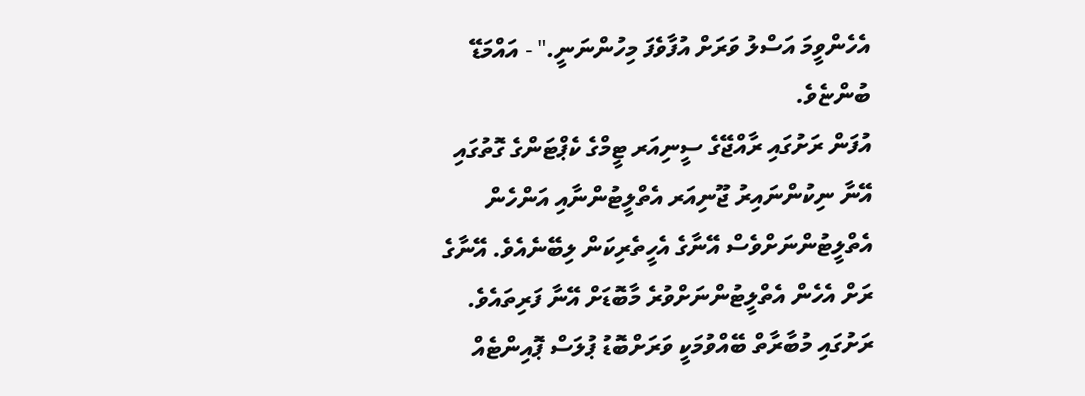އެހެންވީމަ އަސްލު ވަރަށް އުފާވެފަ މިހުންނަނީ." - އައްމަޑޭ ބުންޏެވެ.
އުފަން ރަށުގައި ރާއްޖޭގެ ސީނިއަރ ޓީމްގެ ކެޕްޓަންގެ ގޮތުގައި އޭނާ ނިކުންނައިރު ޖޫނިއަރ އެތްލީޓުންނާއި އަންހެން އެތްލީޓުންނަށްވެސް އޭނާގެ އެހީތެރިކަން ލިބޭނެއެވެ. އޭނާގެ ރަށް އެހެން އެތްލީޓުންނަށްވުރެ މާބޮޑަށް އޭނާ ފަރިތައެވެ. ރަށުގައި މުބާރާތް ބޭއްވުމަކީ ވަރަށްބޮޑު ޕުލަސް ޕޮއިންޓެއް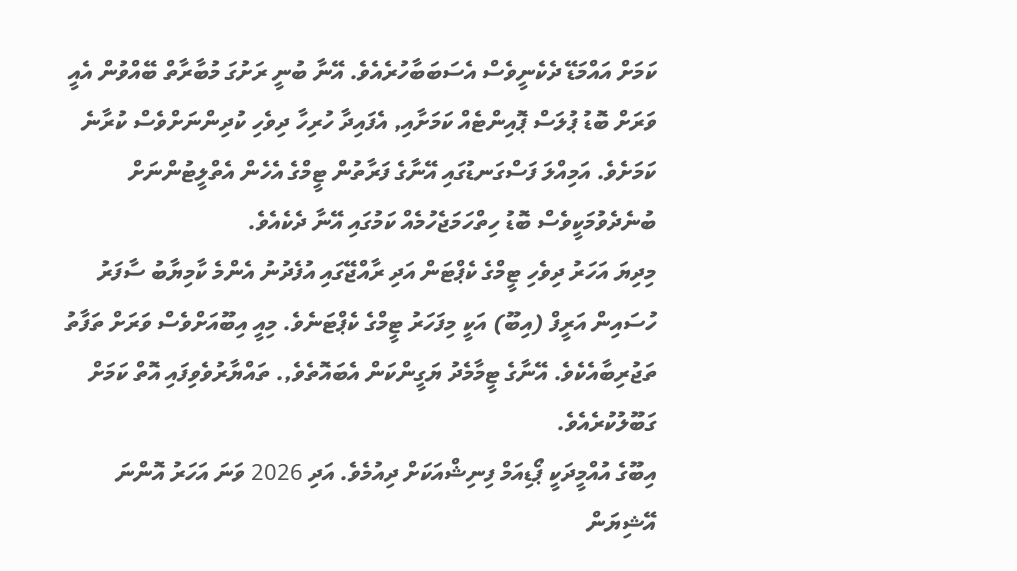ކަމަށް އައްމަޑޭ ދެކެނީވެސް އެސަބަބާހުރެއެވެ. އޭނާ ބުނީ ރަށުގަ މުބާރާތް ބޭއްވުން އެއީ ވަރަށް ބޮޑު ޕުލަސް ޕޮއިންޓެއް ކަމަށާއި, އެފައިދާ ހުރިހާ ދިވެހި ކުދިންނަށްވެސް ކުރާނެ ކަމަށެވެ. އަމިއްލަ ފަސްގަނޑުގައި އޭނާގެ ފަރާތުން ޓީމްގެ އެހެން އެތްލީޓުންނަށް ބުނެދެވުމަކީވެސް ބޮޑު ހިތްހަމަޖެހުމެއް ކަމުގައި އޭނާ ދެކެއެވެ.
މިދިޔަ އަހަރު ދިވެހި ޓީމްގެ ކެޕްޓަން އަދި ރާއްޖޭގައި އުފެދުނު އެންމެ ކާމިޔާބު ސާފަރު ހުސައިން އަރީފް (އިބޫ) އަކީ މިފަހަރު ޓީމްގެ ކެޕްޓަނެވެ. މިއީ އިބޫއަށްވެސް ވަރަށް ތަފާތު ތަޖުރިބާއެކެވެ. އޭނާގެ ޓީމާމެދު ޔަގީންކަން އެބައޮތެވެ,. ތައްޔާރުވެވިފައި އޮތް ކަމަށް ގަބޫލުކުރެއެވެ.
އިބޫގެ އުއްމީދަކީ ޕޯޑިއަމް ފިނިޝްއަކަށް ދިއުމެވެ. އަދި 2026 ވަނަ އަހަރު އޮންނަ އޭޝިޔަން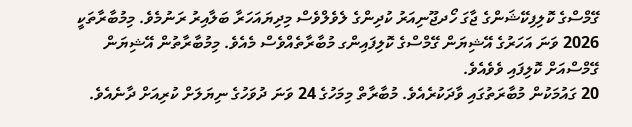ގޭމްސްގެ ކޮލިފިކޭޝަންގެ ޖާގަ ހޯދޖޫނިއަރު ކުދިންގެ ލެވެލްވެސް މިދިޔައަހަރާ ބަލާއިރު ރަނުމެވެ. މިމުބާރާތަކީ 2026 ވަނަ އަހަރުގެ އޭޝިޔަން ގޭމްސްގެ ކޮލިފައިންގ މުބާރާތެއްވެސް މެއެވެ. މިމުބާރާތުން އޭޝިޔަން ގޭމްސްއަށް ކޮލިފައި ވެވެއެވެ.
20 ގައުމަކުން މުބާރަތުގައި ވާދަކުރެއެވެ. މުބާރާތް މިމަހުގެ 24 ވަނަ ދުވަހުގެ ނިޔަލަށް ކުރިއަށް ދާނެއެވެ.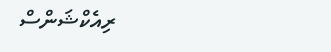ރިއެކްޝަންސް